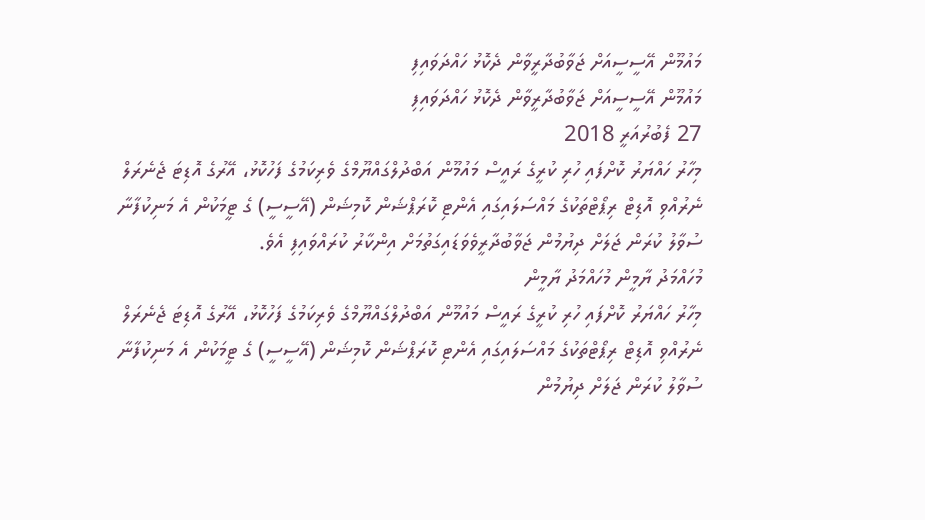މައުމޫން އޭސީސީއަށް ޖަވާބުދާރީވާން ދެކޮޅު ހައްދަވައިފި
މައުމޫން އޭސީސީއަށް ޖަވާބުދާރީވާން ދެކޮޅު ހައްދަވައިފި
27 ފެބުރުއަރީ 2018
މިހާރު ހައްޔަރު ކޮށްފައި ހުރި ކުރީގެ ރައީސް މައުމޫން އަބްދުލްގައްޔޫމްގެ ވެރިކަމުގެ ފަހުކޮޅު، އޭރުގެ އޮޑިޓަ ޖެނެރަލް ނެރުއްވި އޮޑިޓް ރިޕޯޓްތަކުގެ މައްސަލައިގައި އެންޓި ކޮރަޕްޝަން ކޮމިޝަން (އޭސީސީ) ގެ ޓީމަކުން އެ މަނިކުފާނާ ސުވާލު ކުރަން ޖަލަށް ދިޔުމުން ޖަވާބުދާރީވެވަޑައިގަތުމަށް އިންކާރު ކުރައްވައިފި އެވެ.
މުހައްމަދު ޔާމީން މުހައްމަދު ޔާމީން
މިހާރު ހައްޔަރު ކޮށްފައި ހުރި ކުރީގެ ރައީސް މައުމޫން އަބްދުލްގައްޔޫމްގެ ވެރިކަމުގެ ފަހުކޮޅު، އޭރުގެ އޮޑިޓަ ޖެނެރަލް ނެރުއްވި އޮޑިޓް ރިޕޯޓްތަކުގެ މައްސަލައިގައި އެންޓި ކޮރަޕްޝަން ކޮމިޝަން (އޭސީސީ) ގެ ޓީމަކުން އެ މަނިކުފާނާ ސުވާލު ކުރަން ޖަލަށް ދިޔުމުން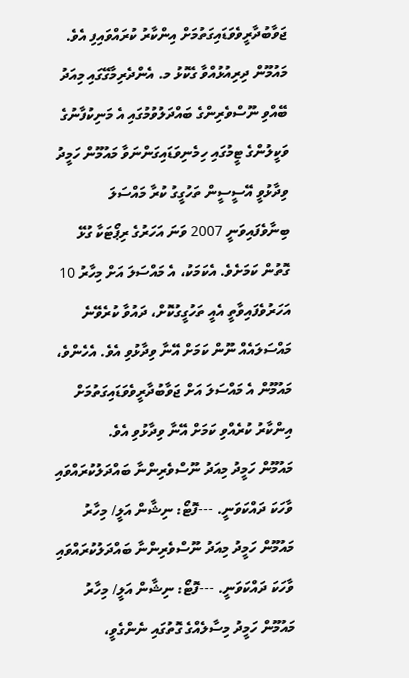ޖަވާބުދާރީވެވަޑައިގަތުމަށް އިންކާރު ކުރައްވައިފި އެވެ.
މައުމޫން ދިރިއުޅުއްވާ ގެކޮޅު މ. އެންދެރިމާގޭގައި މިއަދު ބޭއްވި ނޫސްވެރިންގެ ބައްދަލުވުމުގައި އެ މަނިކުފާނުގެ ވަކީލުންގެ ޓީމުގައި ހިމެނިވަޑައިގަންނަވާ މައުމޫން ހަމީދު ވިދާޅުވީ އޭސީސީން ތަހުގީގު ކުރާ މައްސަލަ ބިނާވެފައިވަނީ 2007 ވަނަ އަހަރުގެ ރިޕޯޓަކާ ގުޅޭ ގޮތުން ކަމަށެވެ. އެކަމަކު، އެ މައްސަލަ އަށް މިހާރު 10 އަހަރުވެފައިވާތީ އެއީ ތަހުގީގުކޮށް، ދައުވާ ކުރެވޭނެ މައްސަލައެއް ނޫން ކަމަށް އޭނާ ވިދާޅުވި އެވެ. އެހެންވެ، މައުމޫން އެ މައްސަލަ އަށް ޖަވާބުދާރީވެވަޑައިގަތުމަށް އިންކާރު ކުރެއްވި ކަމަށް އޭނާ ވިދާޅުވި އެވެ.
މައުމޫން ހަމީދު މިއަދު ނޫސްވެރިންނާ ބައްދަލުކުރައްވައި ވާހަކަ ދައްކަވަނީ. ---ފޮޓޯ: ނިޝާން އަލީ/ މިހާރު
މައުމޫން ހަމީދު މިއަދު ނޫސްވެރިންނާ ބައްދަލުކުރައްވައި ވާހަކަ ދައްކަވަނީ. ---ފޮޓޯ: ނިޝާން އަލީ/ މިހާރު
މައުމޫން ހަމީދު މިސާލެއްގެ ގޮތުގައި ނެންގެވީ،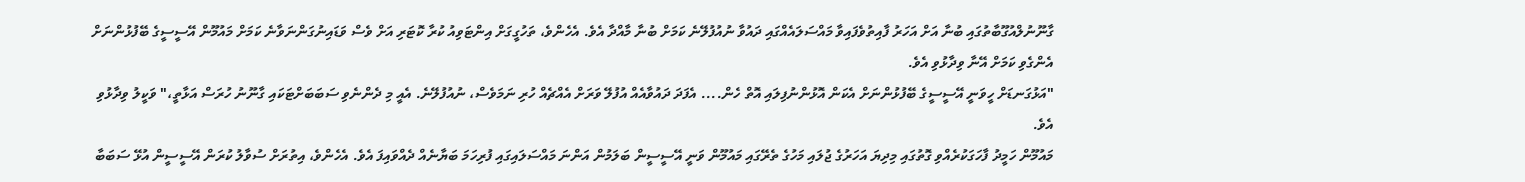ގާނޫނުލްއުގޫބާތުގައި ބުނާ އަށް އަހަރު ފާއިތުވެފައިވާ މައްސަލައެއްގައި ދައުވާ ނުއުފުލޭނެ ކަމަށް ބުނާ މާއްދާ އެވެ. އެހެންވެ، ތަހުގީގަށް އިންޓަވިއު ކުރާ ކޮޓަރި އަށް ވެސް ވަޑައިނުގަންނަވާނެ ކަމަށް މައުމޫން އޭސީސީގެ ބޭފުޅުންނަށް އެންގެވި ކަމަށް އޭނާ ވިދާޅުވި އެވެ.
"އަޅުގަނޑަށް ހީވަނީ އޭސީސީގެ ބޭފުޅުންނަށް އެކަން އޮޅުންނުފިލައި އޮތް ހެން.... އެފަދަ ދައުވާއެއް އުފުލޭ ވަރަށް އެއްޗެއް ހުރި ނަމަވެސް، ނުއުފުލޭނެ. އެއީ މި ދެންނެވި ސަބަބަށްޓަކައި ގާނޫނު ހުރަސް އަޅާތީ،" ވަކީލު ވިދާޅުވި އެވެ.
މައުމޫން ހަމީދު ފާހަގަކުރެއްވި ގޮތުގައި މިދިޔަ އަހަރުގެ ޖުލައި މަހުގެ ތެރޭގައި މައުމޫން ވަނީ އޭސީސީން ބަލަމުން އަންނަ މައްސަލައިގައި ފުރިހަމަ ބަޔާނެއް ދެއްވައިފަ އެވެ. އެހެންވެ، އިތުރަށް ސުވާލު ކުރަން އޭސީސީން އުޅޭ ސަބަބާ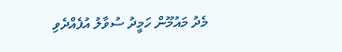މެދު މައުމޫން ހަމީދު ސުވާލު އުފެއްދެވި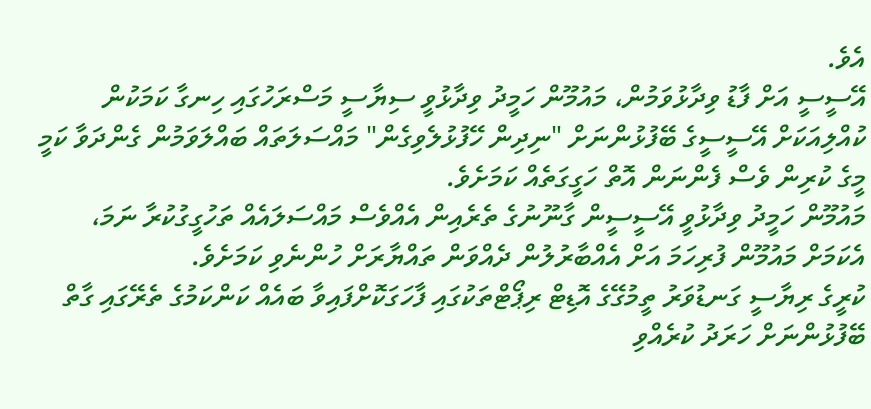އެވެ.
އޭސީސީ އަށް ފާޑު ވިދާޅުވަމުން، މައުމޫން ހަމީދު ވިދާޅުވީ ސިޔާސީ މަސްރަހުގައި ހިނގާ ކަމަކުން ކުއްލިއަކަށް އޭސީސީގެ ބޭފުޅުންނަށް "ނިދިން ހޭފުޅުލެވިގެން" މައްސަލަތައް ބައްލަވަމުން ގެންދަވާ ކަމީ މީގެ ކުރިން ވެސް ފެންނަން އޮތް ހަގީގަތެއް ކަމަށެވެ.
މައުމޫން ހަމީދު ވިދާޅުވީ އޭސީސީން ގާނޫނުގެ ތެރެއިން އެއްވެސް މައްސަލައެއް ތަހުގީގުކުރާ ނަމަ، އެކަމަށް މައުމޫން ފުރިހަމަ އަށް އެއްބާރުލުން ދެއްވަން ތައްޔާރަށް ހުންނެވި ކަމަށެވެ.
ކުރީގެ ރިޔާސީ ގަނޑުވަރު ތީމުގޭގެ އޮޑިޓް ރިޕޯޓްތަކުގައި ފާހަގަކޮށްފައިވާ ބައެއް ކަންކަމުގެ ތެރޭގައި ގާތް ބޭފުޅުންނަށް ހަރަދު ކުރެއްވި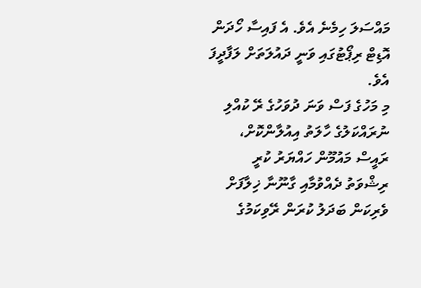މައްސަލަ ހިމެނެ އެވެ. އެ ފައިސާ ހޯދަން އޮޑިޓް ރިޕޯޓުގައި ވަނީ ދައުލަތަށް ލަފާދީފަ އެވެ.
މި މަހުގެ ފަސް ވަނަ ދުވަހުގެ ރޭ ކުއްލި ނުރައްކަލުގެ ހާލަތު އިއުލާންކޮށް، ރައީސް މައުމޫން ހައްޔަރު ކުރީ ރިޝްވަތު ދެއްވުމާއި ގާނޫނާ ޚިލާފަށް ވެރިކަން ބަދަލު ކުރަން ރޭވިކަމުގެ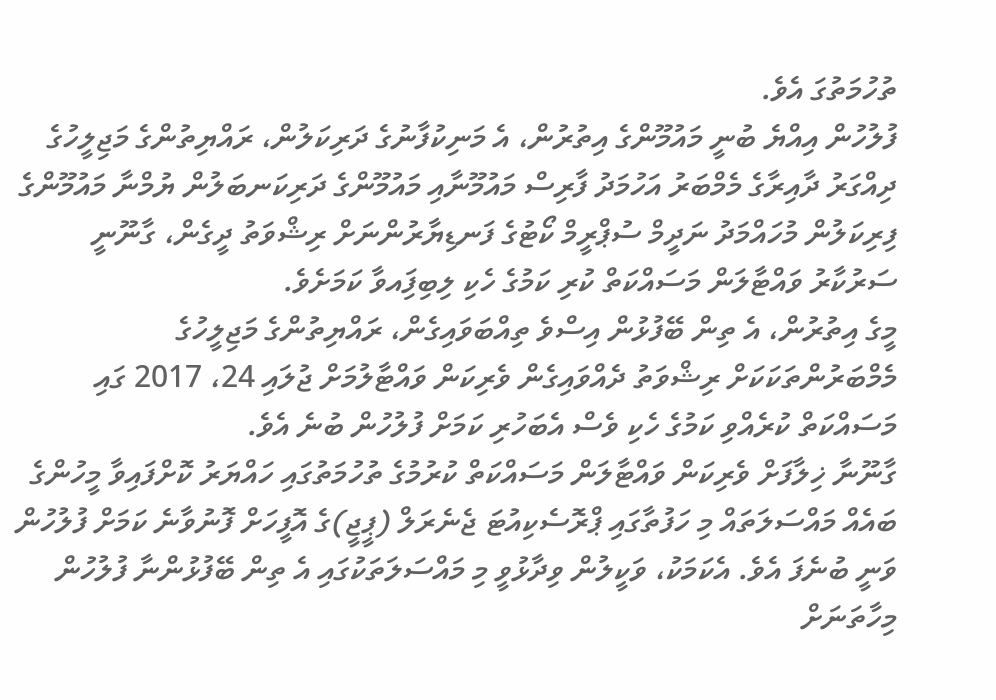ތުހުމަތުގަ އެވެ.
ފުލުހުން އިއްޔެ ބުނީ މައުމޫންގެ އިތުރުން، އެ މަނިކުފާނުގެ ދަރިކަލުން، ރައްޔިތުންގެ މަޖިލީހުގެ ދިއްގަރު ދާއިރާގެ މެމްބަރު އަހުމަދު ފާރިސް މައުމޫނާއި މައުމޫންގެ ދަރިކަނބަލުން ޔުމްނާ މައުމޫންގެ ފިރިކަލުން މުހައްމަދު ނަދީމް ސުޕްރީމް ކޯޓުގެ ފަނޑިޔާރުންނަށް ރިޝްވަތު ދީގެން، ގާނޫނީ ސަރުކާރު ވައްޓާލަން މަސައްކަތް ކުރި ކަމުގެ ހެކި ލިބިފަިއވާ ކަމަށެވެ.
މީގެ އިތުރުން، އެ ތިން ބޭފުޅުން އިސްވެ ތިއްބަވައިގެން، ރައްޔިތުންގެ މަޖިލީހުގެ މެމްބަރުންތަކަކަށް ރިޝްވަތު ދެއްވައިގެން ވެރިކަން ވައްޓާލުމަށް ޖުލައި 24، 2017 ގައި މަސައްކަތް ކުރެއްވި ކަމުގެ ހެކި ވެސް އެބަހުރި ކަމަށް ފުލުހުން ބުނެ އެވެ.
ގާނޫނާ ޚިލާފަށް ވެރިކަން ވައްޓާލަން މަސައްކަތް ކުރުމުގެ ތުހުމަތުގައި ހައްޔަރު ކޮށްފައިވާ މީހުންގެ ބައެއް މައްސަލަތައް މި ހަފުތާގައި ޕްރޮސެކިއުޓަ ޖެނެރަލް (ޕީޖީ)ގެ އޮފީހަށް ފޮނުވާނެ ކަމަށް ފުލުހުން ވަނީ ބުނެފަ އެވެ. އެކަމަކު، ވަކީލުން ވިދާޅުވީ މި މައްސަލަތަކުގައި އެ ތިން ބޭފުޅުންނާ ފުލުހުން މިހާތަނަށް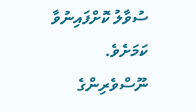ސުވާލު ކޮށްފައިނުވާ ކަމަށެވެ.
ނޫސްވެރިންގެ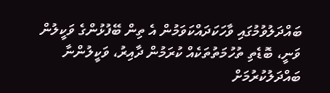ބައްދަލުވުމުގައި ވާހަކަދައްކަވަމުން އެ ތިން ބޭފުޅުންގެ ވަކީލުން ވަނީ، ބޮޑެތި ތުހުމަތުތަކެއް ކުރަމުން ދާއިރު، ވަކީލުންނާ ބައްދަލުކުރުމަށް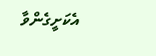އެކަށީގެންވާ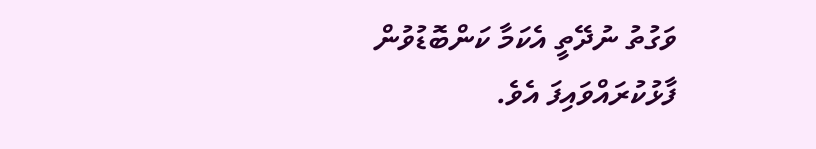ވަގުތު ނުދޭތީ އެކަމާ ކަންބޮޑުވުން ފާޅުކުރައްވައިފަ އެވެ.